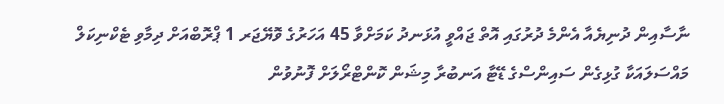ނާސާއިން ދުނިޔެއާ އެންމެ ދުރުގައި އޮތް ޖައްވީ އުޅަނދު ކަމަށްވާ 45 އަހަރުގެ ވޮޔޭޖަރ 1 ޕްރޮބްއަށް ދިމާވި ޓެކްނިކަލް މައްސަލައަކާ ގުޅިގެން ސައިންސްގެ ޑޭޓާ އަނބުރާ މިޝަން ކޮންޓްރޯލަށް ފޮނުވުން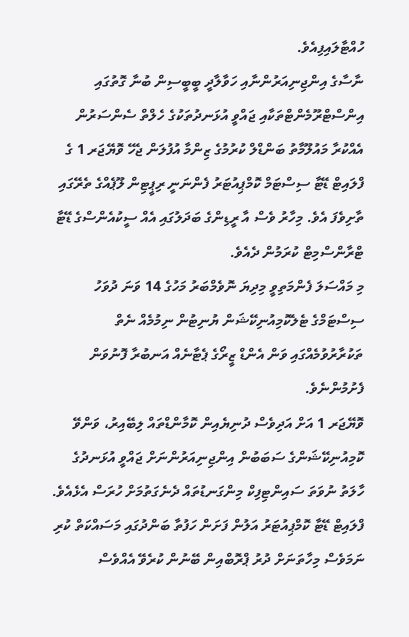ހުއްޓާލައިފިއެވެ.
ނާސާގެ އިންޖިނިއަރުންނާއި ހަވާލާދީ ބީބީސިން ބުނާ ގޮތުގައި އިންސްޓްރޫމެންޓްތަކާއި ޖައްވީ އުޅަނދުތަކުގެ ހެލްތް ސެންސަރުން އެއްކުރާ މައުލޫމާތު ބަންޑްލް ކުރުމުގެ ޒިންމާ އުފުލަން ޖެހޭ ވޮޔޭޖަރ 1 ގެ ފްލައިޓް ޑޭޓާ ސިސްޓަމް ކޮމްޕިއުޓަރު ފެންނަނީ ރިޕީޓިން ލޫޕެއްގެ ތެރޭގައި ތާށިވެފަ އެވެ. މިހާރު ވެސް އާ ރީޑިންގެ ބަދަލުގައި އެއް ސީކުއެންސްގެ ޑޭޓާ ޓްރާންސްމިޓް ކުރަމުން ދެއެވެ.
މި މައްސަލަ ފެންމަތިވީ މިދިޔަ ނޮވެމްބަރު މަހުގެ 14 ވަނަ ދުވަހު ސިސްޓަމްގެ ޓެލެކޮމިއުނިކޭޝަން ޔުނިޓުން ނިމުމެއް ނެތް ތަކުރާރުވުމެއްގައި ވަން އެންޑް ޒީރޯގެ ޕެޓާނެއް އަނބުރާ ފޮނުވަން ފެށުމުންނެވެ.
ވޮޔޭޖަރ 1 އަށް އަދިވެސް ދުނިޔެއިން ކޮމާންޑްތައް ލިބޭއިރު، ވަންވޭ ކޮމިއުނިކޭޝަންގެ ސަބަބުން އިންޖިނިއަރުންނަށް ޖައްވީ އުޅަނދުގެ ހާލަތު ނުވަތަ ސައިންޓިފިކް މިންގަނޑުތައް ދެނެގަތުމަށް ހުރަސް އެޅެއެވެ.
ފްލައިޓް ޑޭޓާ ކޮމްޕިއުޓަރު އަލުން ފަށަން ހަފުތާ ބަންދުގައި މަސައްކަތް ކުރި ނަމަވެސް މިހާތަނަށް ދުރު ޕްރޮބްއިން ބޭނުން ކުރެވޭ އެއްވެސް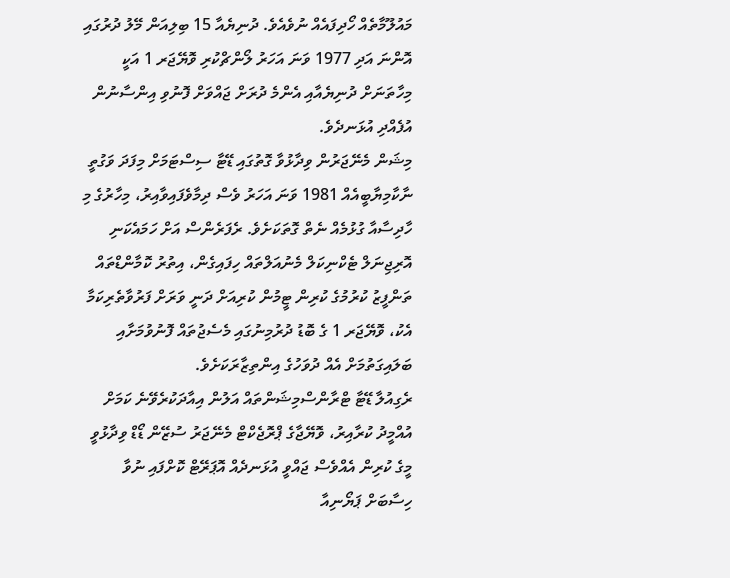މައުލޫމާތެއް ހޯދިފައެއް ނުވެއެވެ. ދުނިޔެއާ 15 ބިލިއަން މޭލު ދުރުގައި އޮންނަ އަދި 1977 ވަނަ އަހަރު ލޯންޗްކުރި ވޮޔޭޖަރ 1 އަކީ މިހާތަނަށް ދުނިޔެއާއި އެންމެ ދުރަށް ޖައްވަށް ފޮނުވި އިންސާނުން އުފެއްދި އުޅަނދެވެ.
މިޝަން މެނޭޖަރުން ވިދާޅުވާ ގޮތުގައި ޑޭޓާ ސިސްޓަމަށް މިފަދަ ވަގުތީ ނާކާމިޔާބީއެއް 1981 ވަނަ އަހަރު ވެސް ދިމާވެފައިވާއިރު، މިހާރުގެ މި ހާދިސާއާ ގުޅުމެއް ނެތް ގޮތަކަށެވެ. ރެފަރެންސް އަށް ހަމައެކަނި އޮރިޖިނަލް ޓެކްނިކަލް މެނުއަލްތައް ހިފައިގެން، އިތުރު ކޮމާންޑްތައް ތަންފީޒު ކުރުމުގެ ކުރިން ޓީމުން ކުރިއަށް ދަނީ ވަރަށް ފަރުވާތެރިކަމާ އެކު، ވޮޔޭޖަރ 1 ގެ ބޮޑު ދުރުމިނުގައި މެސެޖުތައް ފޮނުވުމަށާއި ބަލައިގަތުމަށް އެއް ދުވަހުގެ އިންތިޒާރަކަށެވެ.
ރެގިއުލާ ޑޭޓާ ޓްރާންސްމިޝަންތައް އަލުން އިއާދަކުރެވޭނެ ކަމަށް އުއްމީދު ކުރާއިރު، ވޮޔޭޖާގެ ޕްރޮޖެކްޓް މެނޭޖަރު ސުޒޭން ޑޯޑް ވިދާޅުވީ މީގެ ކުރިން އެއްވެސް ޖައްވީ އުޅަނދެއް އޮޕަރޭޓް ކޮށްފައި ނުވާ ހިސާބަށް ޕަޔޯނިއާ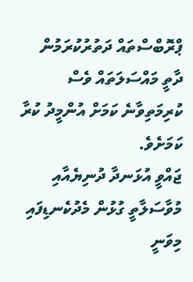ޕްރޮބްސްތައް ދަތުރުކުރަމުން ދާތީ މައްސަލަތައް ވެސް ކުރިމަތިވާނެ ކަމަށް އުންމީދު ކުރާ ކަމަށެވެ.
ޖައްވީ އުޅަނދާ ދުނިޔެއާއި މުވާސަލާތީ ގުޅުން މެދުކެނޑިފައި މިވަނީ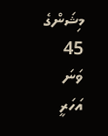މިޝަންގެ 45 ވަނަ އަހަރީ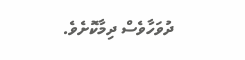ދުވަހާވެސް ދިމާކޮށެވެ.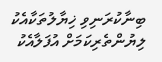ބިނާކުރަނިވި ޚިޔާލުތަކާއެކު ލިޔުންތެރިކަމަށް އުފަލާއެކު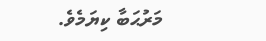މަރުޙަބާ ކިޔަމެވެ.